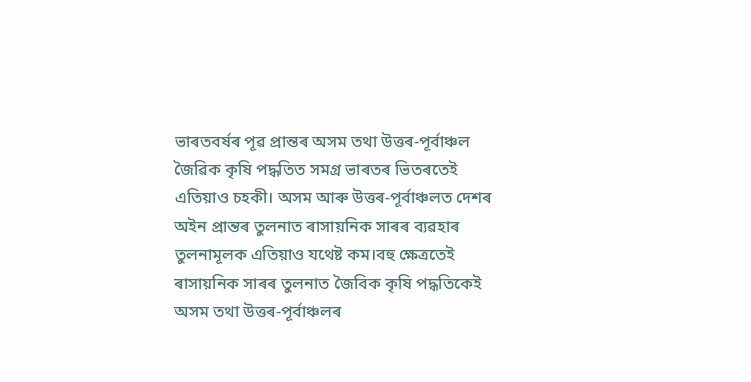ভাৰতবৰ্ষৰ পূৱ প্ৰান্তৰ অসম তথা উত্তৰ-পূৰ্বাঞ্চল জৈৱিক কৃষি পদ্ধতিত সমগ্ৰ ভাৰতৰ ভিতৰতেই এতিয়াও চহকী। অসম আৰু উত্তৰ-পূৰ্বাঞ্চলত দেশৰ অইন প্ৰান্তৰ তুলনাত ৰাসায়নিক সাৰৰ ব্যৱহাৰ তুলনামূলক এতিয়াও যথেষ্ট কম।বহু ক্ষেত্ৰতেই ৰাসায়নিক সাৰৰ তুলনাত জৈবিক কৃষি পদ্ধতিকেই অসম তথা উত্তৰ-পূৰ্বাঞ্চলৰ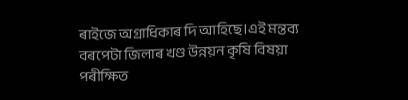ৰাইজে অগ্ৰাধিকাৰ দি আহিছে।এই মন্তব্য বৰপেটা জিলাৰ খণ্ড উন্নয়ন কৃষি বিষয়া পৰীক্ষিত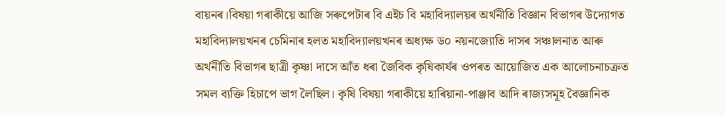বায়নৰ।বিষয়া গৰাকীয়ে আজি সৰুপেটাৰ বি এইচ বি মহাবিদ্যালয়ৰ অৰ্থনীতি বিজ্ঞান বিভাগৰ উদ্যোগত মহাবিদ্যালয়খনৰ চেমিনাৰ হলত মহাবিদ্যালয়খনৰ অধ্যক্ষ ড০ নয়নজ্যোতি দাসৰ সঞ্চালনাত আৰু অৰ্থনীতি বিভাগৰ ছাত্ৰী কৃষ্ণা দাসে আঁত ধৰা জৈবিক কৃষিকাৰ্যৰ ওপৰত আয়োজিত এক আলোচনাচক্ৰত সমল ব্যক্তি হিচাপে ভাগ লৈছিল। কৃষি বিষয়া গৰাকীয়ে হাৰিয়ানা-পাঞ্জাব আদি ৰাজ্যসমূহ বৈজ্ঞানিক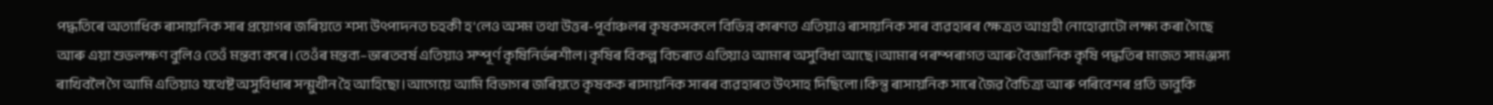পদ্ধতিৰে অত্যাধিক ৰাসায়নিক সাৰ প্ৰয়োগৰ জৰিয়তে শস্য উৎপাদনত চহকী হ’লেও অসম তথা উত্তৰ-পূৰ্বাঞ্চলৰ কৃষকসকলে বিভিন্ন কাৰণত এতিয়াও ৰাসায়নিক সাৰ ব্যৱহাৰৰ ক্ষেত্ৰত আগ্ৰহী নোহোৱাটো লক্ষ্য কৰা গৈছে আৰু এয়া শুভলক্ষণ বুলিও তেওঁ মন্তব্য কৰে।তেওঁৰ মন্তব্য–ভাৰতবৰ্ষ এতিয়াও সম্পূৰ্ণ কৃষিনিৰ্ভৰশীল।কৃষিৰ বিকল্প বিচৰাত এতিয়াও আমাৰ অসুবিধা আছে।আমাৰ পৰম্পৰাগত আৰু বৈজ্ঞানিক কৃষি পদ্ধতিৰ মাজত সামঞ্জস্য ৰাখিবলৈ গৈ আমি এতিয়াও যথেষ্ট অসুবিধাৰ সন্মুখীন হৈ আহিছো।আগেয়ে আমি বিভাগৰ জৰিয়তে কৃষকক ৰাসায়নিক সাৰৰ ব্যৱহাৰত উৎসাহ দিছিলো।কিন্তু ৰাসায়নিক সাৰে জৈৱ বৈচিত্ৰ্য আৰু পৰিবেশৰ প্ৰতি ভাবুকি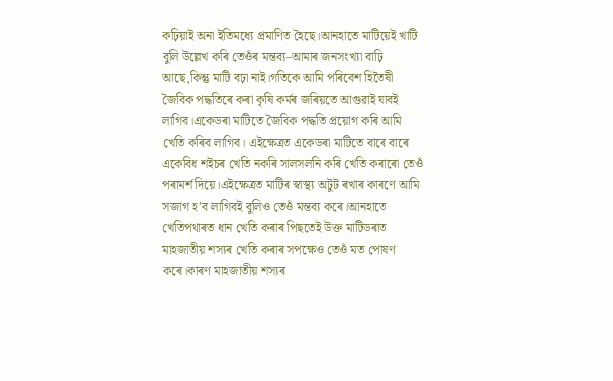কঢ়িয়াই অনা ইতিমধ্যে প্ৰমাণিত হৈছে।আনহাতে মাটিয়েই খাটি বুলি উল্লেখ কৰি তেওঁৰ মন্তব্য–আমাৰ জনসংখ্যা বাঢ়ি আছে,কিন্তু মাটি বঢ়া নাই।গতিকে আমি পৰিবেশ হিতৈষী জৈবিক পদ্ধতিৰে কৰা কৃষি কৰ্মৰ জৰিয়তে আগুৱাই যাবই লাগিব।একেডৰা মাটিতে জৈবিক পদ্ধতি প্ৰয়োগ কৰি আমি খেতি কৰিব লাগিব। এইক্ষেত্ৰত একেডৰা মাটিতে বাৰে বাৰে একেবিধ শইচৰ খেতি নকৰি সালসলনি কৰি খেতি কৰাৰো তেওঁ পৰামৰ্শ দিয়ে।এইক্ষেত্ৰত মাটিৰ স্বাস্থ্য অটুট ৰখাৰ কাৰণে আমি সজাগ হ’ব লাগিবই বুলিও তেওঁ মন্তব্য কৰে।আনহাতে খেতিপথাৰত ধান খেতি কৰাৰ পিছতেই উক্ত মাটিডৰাত মাহজাতীয় শস্যৰ খেতি কৰাৰ সপক্ষেও তেওঁ মত পোষণ কৰে।কাৰণ মাহজাতীয় শস্যৰ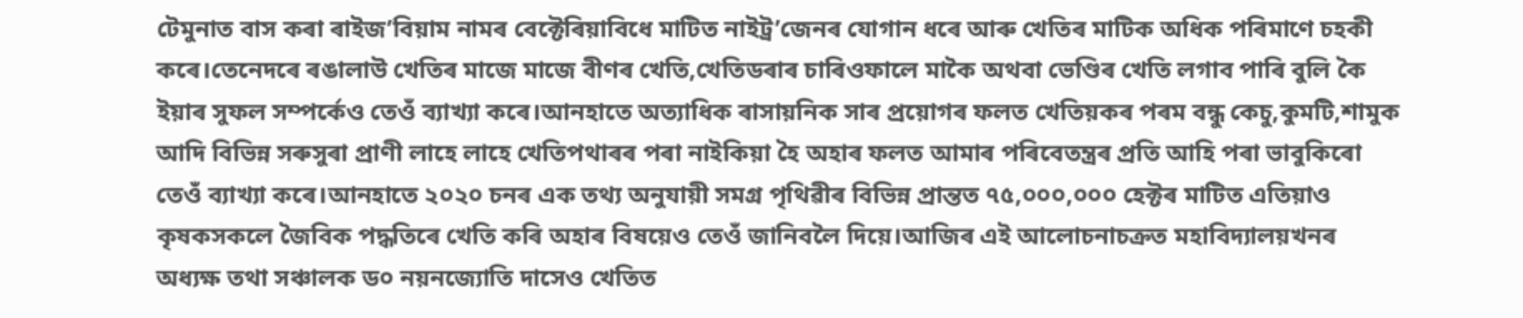টেমুনাত বাস কৰা ৰাইজ’বিয়াম নামৰ বেক্টেৰিয়াবিধে মাটিত নাইট্ৰ’জেনৰ যোগান ধৰে আৰু খেতিৰ মাটিক অধিক পৰিমাণে চহকী কৰে।তেনেদৰে ৰঙালাউ খেতিৰ মাজে মাজে বীণৰ খেতি,খেতিডৰাৰ চাৰিওফালে মাকৈ অথবা ভেণ্ডিৰ খেতি লগাব পাৰি বুলি কৈ ইয়াৰ সুফল সম্পৰ্কেও তেওঁ ব্যাখ্যা কৰে।আনহাতে অত্যাধিক ৰাসায়নিক সাৰ প্ৰয়োগৰ ফলত খেতিয়কৰ পৰম বন্ধু কেচু,কুমটি,শামুক আদি বিভিন্ন সৰুসুৰা প্ৰাণী লাহে লাহে খেতিপথাৰৰ পৰা নাইকিয়া হৈ অহাৰ ফলত আমাৰ পৰিবেতন্ত্ৰৰ প্ৰতি আহি পৰা ভাবুকিৰো তেওঁ ব্যাখ্যা কৰে।আনহাতে ২০২০ চনৰ এক তথ্য অনুযায়ী সমগ্ৰ পৃথিৱীৰ বিভিন্ন প্ৰান্তত ৭৫,০০০,০০০ হেক্টৰ মাটিত এতিয়াও কৃষকসকলে জৈবিক পদ্ধতিৰে খেতি কৰি অহাৰ বিষয়েও তেওঁ জানিবলৈ দিয়ে।আজিৰ এই আলোচনাচক্ৰত মহাবিদ্যালয়খনৰ অধ্যক্ষ তথা সঞ্চালক ড০ নয়নজ্যোতি দাসেও খেতিত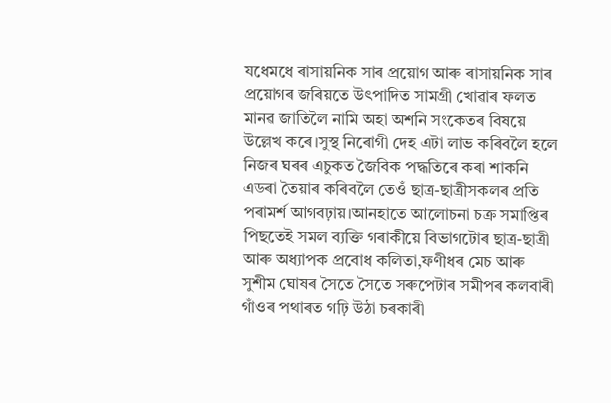যধেমধে ৰাসায়নিক সাৰ প্ৰয়োগ আৰু ৰাসায়নিক সাৰ প্ৰয়োগৰ জৰিয়তে উৎপাদিত সামগ্ৰী খোৱাৰ ফলত মানৱ জাতিলৈ নামি অহা অশনি সংকেতৰ বিষয়ে উল্লেখ কৰে।সুস্থ নিৰোগী দেহ এটা লাভ কৰিবলৈ হলে নিজৰ ঘৰৰ এচুকত জৈবিক পদ্ধতিৰে কৰা শাকনি এডৰা তৈয়াৰ কৰিবলৈ তেওঁ ছাত্ৰ-ছাত্ৰীসকলৰ প্ৰতি পৰামৰ্শ আগবঢ়ায়।আনহাতে আলোচনা চক্ৰ সমাপ্তিৰ পিছতেই সমল ব্যক্তি গৰাকীয়ে বিভাগটোৰ ছাত্ৰ-ছাত্ৰী আৰু অধ্যাপক প্ৰবোধ কলিতা,ফণীধৰ মেচ আৰু সুশীম ঘোষৰ সৈতে সৈতে সৰুপেটাৰ সমীপৰ কলবাৰী গাঁওৰ পথাৰত গঢ়ি উঠা চৰকাৰী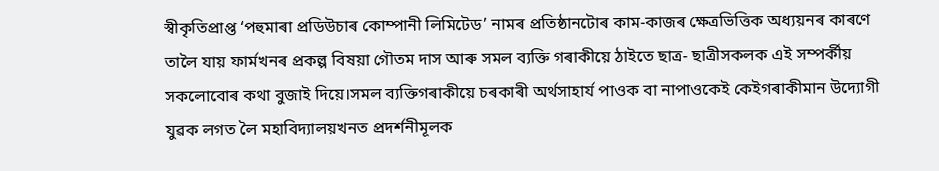স্বীকৃতিপ্ৰাপ্ত ‘পহুমাৰা প্ৰডিউচাৰ কোম্পানী লিমিটেড’ নামৰ প্ৰতিষ্ঠানটোৰ কাম-কাজৰ ক্ষেত্ৰভিত্তিক অধ্যয়নৰ কাৰণে তালৈ যায় ফাৰ্মখনৰ প্ৰকল্প বিষয়া গৌতম দাস আৰু সমল ব্যক্তি গৰাকীয়ে ঠাইতে ছাত্ৰ- ছাত্ৰীসকলক এই সম্পৰ্কীয় সকলোবোৰ কথা বুজাই দিয়ে।সমল ব্যক্তিগৰাকীয়ে চৰকাৰী অৰ্থসাহাৰ্য পাওক বা নাপাওকেই কেইগৰাকীমান উদ্যোগী যুৱক লগত লৈ মহাবিদ্যালয়খনত প্ৰদৰ্শনীমূলক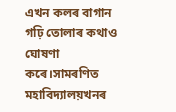এখন কলৰ বাগান গঢ়ি তোলাৰ কথাও ঘোষণা কৰে।সামৰণিত মহাবিদ্যালয়খনৰ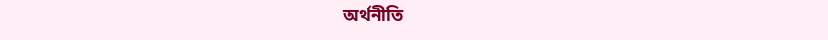অৰ্থনীতি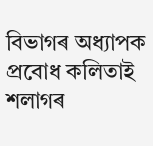বিভাগৰ অধ্যাপক প্ৰবোধ কলিতাই শলাগৰ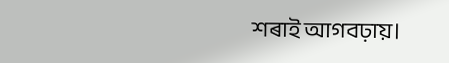শৰাই আগবঢ়ায়।